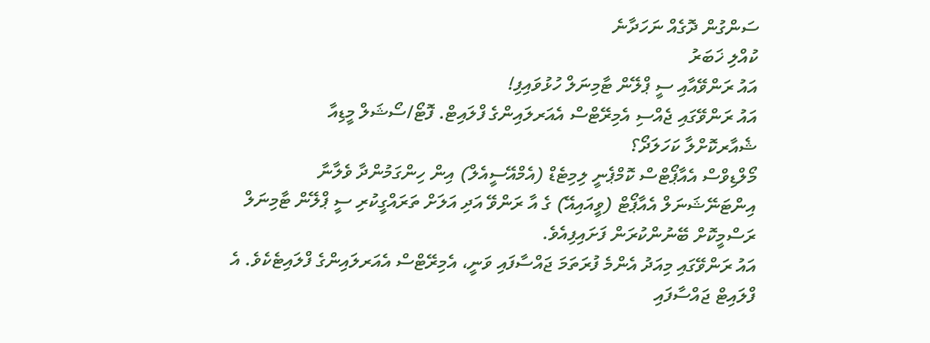ސަންގުން ދޮގެއް ނަހަދާނެ
ކުއްލި ޚަބަރު
އައު ރަންވޭއާއި ސީ ޕްލޭން ޓާމިނަލް ހުޅުވައިފި!
އައު ރަންވޭގައި ޖެއްސި އެމިރޭޓްސް އެއަރލައިންގެ ފްލައިޓް. ފޮޓޯ/ސޯޝަލް މީޑިއާ
ޝެއާރކޮށްލާ ކަހަލަދޯ؟
މޯލްޑިވްސް އެއާޕޯޓްސް ކޮމްޕެނީ ލިމިޓެޑް (އެމްއޭސީއެލް) އިން ހިންގަމުންދާ ވެލާނާ އިންޓަނޭޝަނަލް އެއާޕޯޓް (ވީއައިއޭ) ގެ އާ ރަންވޭ އަދި އަލަށް ތަރައްގީކުރި ސީ ޕްލޭން ޓާމިނަލް ރަސްމީކޮށް ބޭނުންކުރަން ފަށައިފިއެވެ.
އައު ރަންވޭގައި މިއަދު އެންމެ ފުރަތަމަ ޖައްސާފައި ވަނީ، އެމިރޭޓްސް އެއަރލައިންގެ ފްލައިޓެކެވެ. އެ ފްލައިޓް ޖައްސާފައި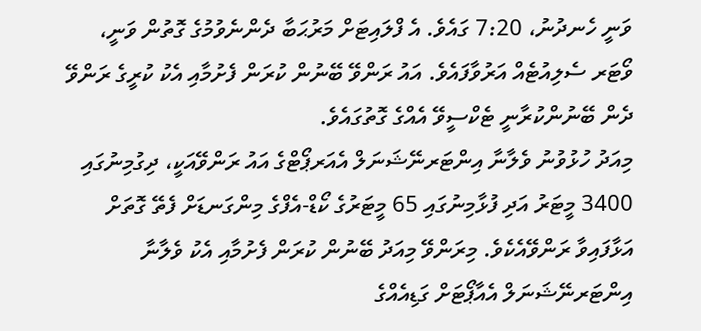ވަނީ ހެނދުނު، 7:20 ގައެވެ. އެ ފްލައިޓަށް މަރުޙަބާ ދެންނެވުމުގެ ގޮތުން ވަނީ، ވޯޓަރ ސެލިއުޓެއް އަރުވާފައެވެ. އައު ރަންވޭ ބޭނުން ކުރަން ފެށުމާއި އެކު ކުރީގެ ރަންވޭ ދެން ބޭނުންކުރާނީ ޓެކްސީވޭ އެއްގެ ގޮތުގައެވެ.
މިއަދު ހުޅުވުނު ވެލާނާ އިންޓަރނޭޝަނަލް އެއަރޕޯޓްގެ އައު ރަންވޭއަކީ، ދިގުމިނުގައި 3400 މީޓަރު އަދި ފުޅާމިނުގައި 65 މީޓަރުގެ ކޯޑް-އެފްގެ މިންގަނޑަށް ފެތޭ ގޮތަށް އަޅާފައިވާ ރަންވޭއެކެވެ. މިރަންވޭ މިއަދު ބޭނުން ކުރަން ފެށުމާއި އެކު ވެލާނާ އިންޓަރނޭޝަނަލް އެއާޕޯޓަށް ގަޑިއެއްގެ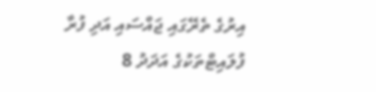އިރުގެ ތެރޭގައި ޖައްސައި އަދި ފުރާ ފުލައިޓްތަކުގެ އަދަދު 8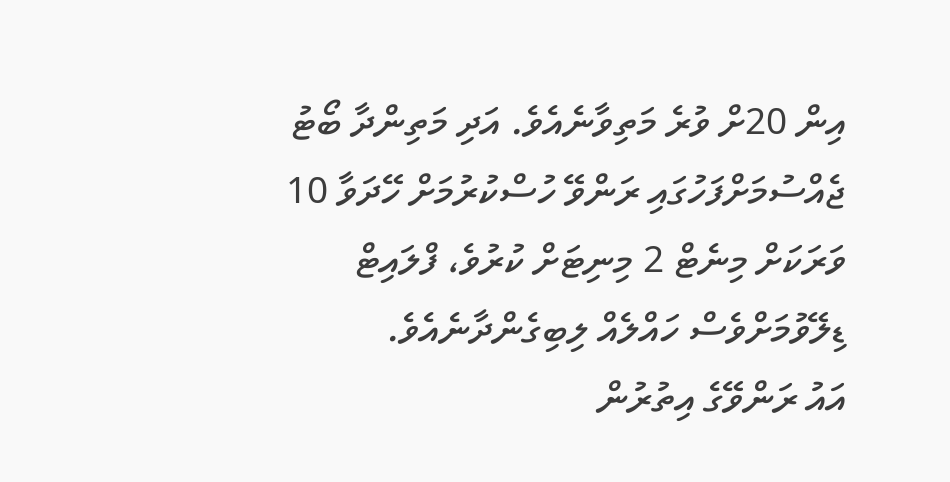އިން 20ށް ވުރެ މަތިވާނެއެވެ. އަދި މަތިންދާ ބޯޓު ޖެއްސުމަށްފަހުގައި ރަންވޭ ހުސްކުރުމަށް ހޭދަވާ 10 ވަރަކަށް މިނެޓް 2 މިނިޓަށް ކުރުވެ، ފްލައިޓް ޑިލޭވުމަށްވެސް ހައްލެއް ލިބިގެންދާނެއެވެ.
އައު ރަންވޭގެ އިތުރުން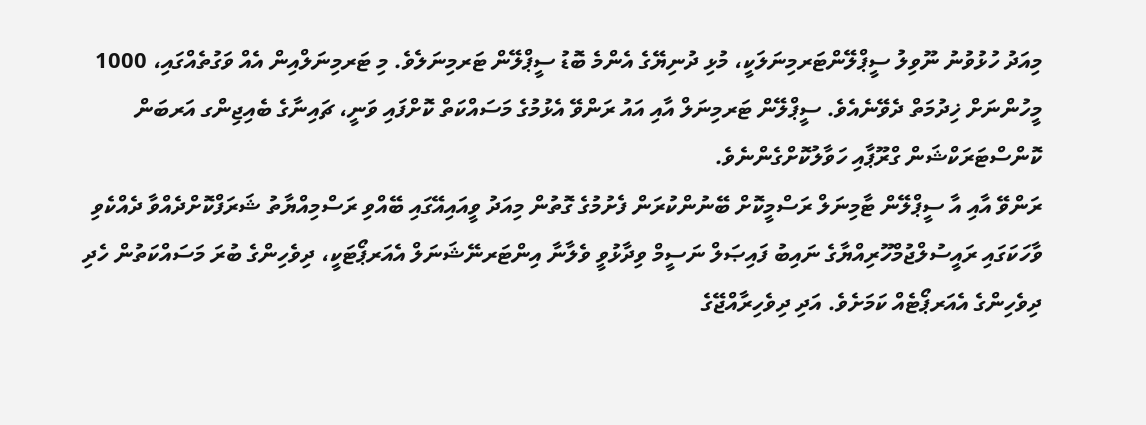މިއަދު ހުޅުވުނު ނޫވިލު ސީޕްލޭންޓަރމިނަލަކީ، މުޅި ދުނިޔޭގެ އެންމެ ބޮޑު ސީޕްލޭން ޓަރމިނަލެވެ. މި ޓަރމިނަލްއިން އެއް ވަގުތެއްގައި، 1000 މީހުންނަށް ޚިދުމަތް ދެވޭނެއެވެ. ސީޕްލޭން ޓަރމިނަލް އާއި އައު ރަންވޭ އެޅުމުގެ މަސައްކަތް ކޮށްފައި ވަނީ، ޗައިނާގެ ބެއިޖިންގ އަރބަން ކޮންސްޓަރަކްޝަން ގްރޫޕާއި ހަވާލުކޮށްގެންނެވެ.
ރަންވޭ އާއި އާ ސީޕްލޭން ޓާމިނަލް ރަސްމީކޮށް ބޭނުންކުރަން ފެށުމުގެ ގޮތުން މިއަދު ވީއައިއޭގައި ބޭއްވި ރަސްމިއްޔާތު ޝަރަފްކޮށްދެއްވާ ދެއްކެވި ވާހަކަގައި ރައީސުލްޖުމްހޫރިއްޔާގެ ނައިބު ފައިޞަލް ނަސީމް ވިދާޅުވީ ވެލާނާ އިންޓަރނޭޝަނަލް އެއަރޕޯޓަކީ، ދިވެހިންގެ ބުރަ މަސައްކަތުން ހެދި ދިވެހިންގެ އެއަރޕޯޓެއް ކަމަށެވެ. އަދި ދިވެހިރާއްޖޭގެ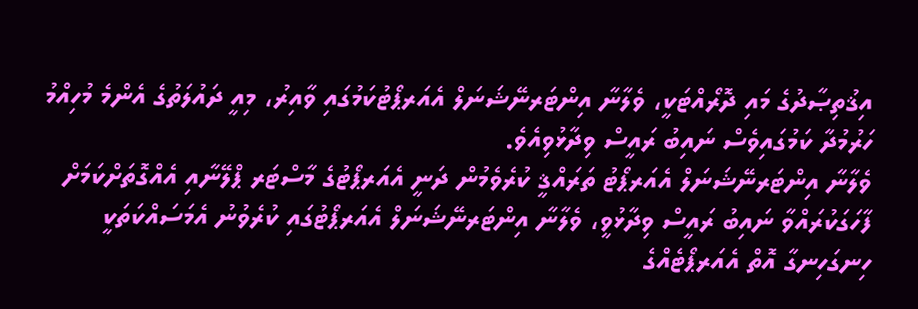އިޤުތިޞާދުގެ މައި ދޮރޯއްޓަކީ، ވެލާނާ އިންޓަރނޭޝަނަލް އެއަރޕޯޓުކަމުގައި ވާއިރު، މިއީ ދައުލަތުގެ އެންމެ މުހިއްމު ހަރުމުދާ ކަމުގައިވެސް ނައިބު ރައީސް ވިދާޅުވިއެވެ.
ވެލާނާ އިންޓަރނޭޝަނަލް އެއަރޕޯޓު ތަރައްޤީ ކުރެވެމުން ދަނީ އެއަރޕޯޓުގެ މާސްޓަރ ޕްލޭނާއި އެއްގޮތަށްކަމަށް ފާހަގަކުރައްވާ ނައިބު ރައީސް ވިދާޅުވީ، ވެލާނާ އިންޓަރނޭޝަނަލް އެއަރޕޯޓުގައި ކުރެވުނު އެމަސައްކަތަކީ ހިނގަހިނގާ އޮތް އެއަރޕޯޓެއްގެ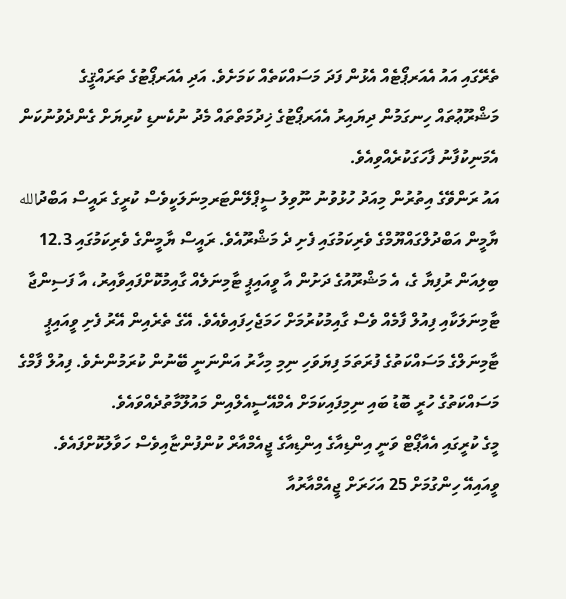ތެރޭގައި އައު އެއަރޕޯޓެއް އެޅުން ފަދަ މަސައްކަތެއް ކަމަށެވެ. އަދި އެއަރޕޯޓުގެ ތަރައްޤީގެ މަޝްރޫޢުތައް ހިނގަމުން ދިޔައިރު އެއަރޕޯޓުގެ ޚިދުމަތްތައް މެދު ނުކެނޑި ކުރިޔަށް ގެންދެވުނުކަން އެމަނިކުފާނު ފާހަގަކުރެއްވިއެވެ.
އައު ރަންވޭގެ އިތުރުން މިއަދު ހުޅުވުނު ނޫވިލު ސީޕްލޭންޓަރމިނަލަކީވެސް ކުރީގެ ރައީސް އަބްދުالله ޔާމީން އަބްދުލްގައްޔޫމްގެ ވެރިކަމުގައި ފެށި ދެ މަޝްރޫއެވެ. ރައީސް ޔާމީންގެ ވެރިކަމުގައި 12.3 ބިލިއަން ރުފިޔާ ގެ، އެ މަޝްރޫއުގެ ދަށުން އާ ވީއައިޕީ ޓާމިނަލެއް ގާއިމުކޮށްފައިވާއިރު، އާ ފަސިންޖާ ޓާމިނަލަކާއި ފިއުލް ފާމެއް ވެސް ގާއިމުކުރުމަށް ހަމަޖެހިފައިވެއެވެ. އޭގެ ތެރެއިން އޭރު ފެށި ވީއައިޕީ ޓާމިނަލްގެ މަސައްކަތުގެ ފުރަތަމަ ފިޔަވަހި ނިމި މިހާރު އަންނަނީ ބޭނުން ކުރަމުންނެވެ. ފިއުލް ފާމްގެ މަސައްކަތުގެ ހުރީ ބޮޑު ބައި ނިމިފައިކަމަށް އެމްއޭސީއެލްއިން މައުލޫމާތުދެއްވައެވެ.
މީގެ ކުރީގައި އެއާޕޯޓް ވަނީ އިންޑިއާގެ އިންޑިއާގެ ޖީއެމްއާރް ކުންފުންޏާއިވެސް ހަވާލުކޮށްފައެވެ. ވީއައިއޭ ހިންގުމަށް 25 އަހަރަށް ޖީއެމްއާރުއާ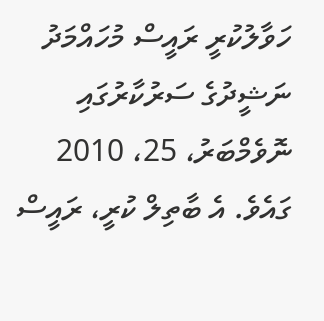ހަވާލުކުރީ ރައީސް މުހައްމަދު ނަޝީދުގެ ސަރުކާރުގައި ނޮވެމްބަރު، 25، 2010 ގައެވެ. އެ ބާތިލް ކުރީ، ރައީސް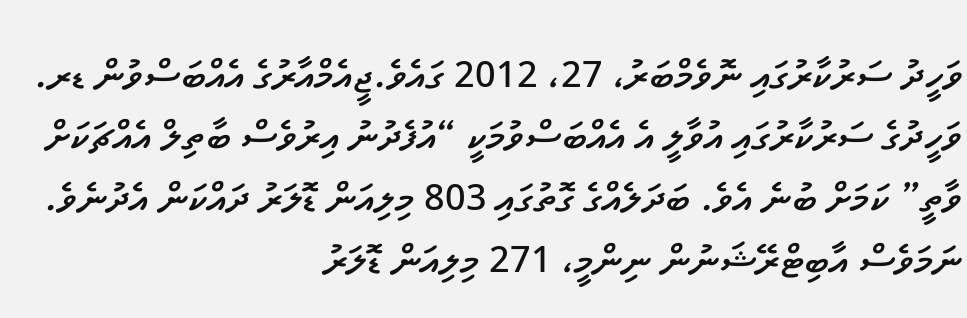ވަހީދު ސަރުކާރުގައި ނޮވެމްބަރު، 27، 2012 ގައެވެ.ޖީއެމްއާރުގެ އެއްބަސްވުން ޑރ. ވަހީދުގެ ސަރުކާރުގައި އުވާލީ އެ އެއްބަސްވުމަކީ “އުފެދުނު އިރުވެސް ބާތިލް އެއްޗަކަށް ވާތީ” ކަމަށް ބުނެ އެވެ. ބަދަލެއްގެ ގޮތުގައި 803 މިލިއަން ޑޮލަރު ދައްކަން އެދުނެވެ. ނަމަވެސް އާބިޓްރޭޝަނުން ނިންމީ، 271 މިލިއަން ޑޮލަރު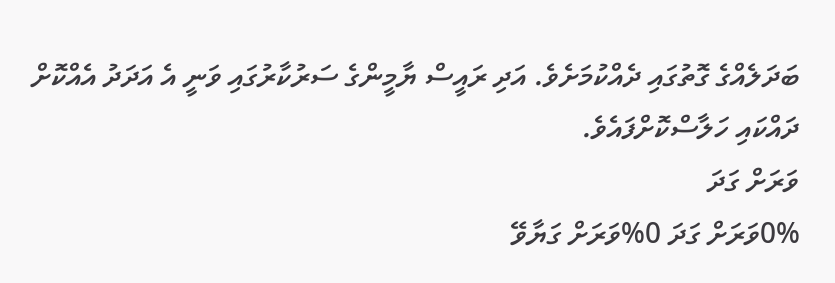ބަދަލެއްގެ ގޮތުގައި ދެއްކުމަށެވެ. އަދި ރައީސް ޔާމީންގެ ސަރުކާރުގައި ވަނީ އެ އަދަދު އެއްކޮށް ދައްކައި ހަލާސްކޮށްފައެވެ.
ވަރަށް ގަދަ
0%ވަރަށް ގަދަ 0%ވަރަށް ގަޔާވޭ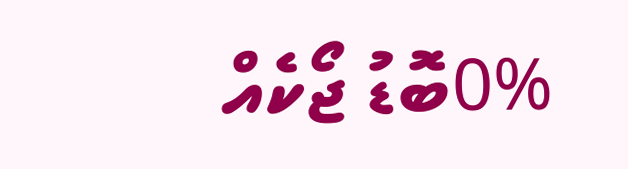0%ބޮޑު ޖޯކެއް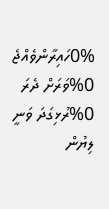0%ހައިރާންވެއްޖެ 0%ވަރަށް ދެރަ 0%ރުޅިގަދަ ވަނީ
ލިޔުން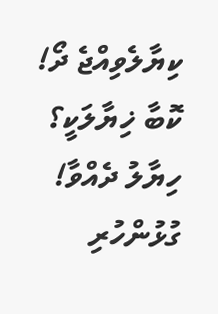ކިޔާލެވިއްޖެ ދޯ! ކޮބާ ޚިޔާލަކީ؟
ހިޔާލު ދެއްވާ!
ގުޅުންހުރި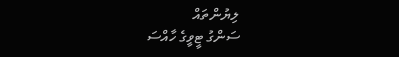ލިޔުންތައް
ސަންގު ޓީވީގެ ހާއްސަ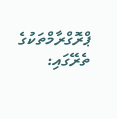ޕްރޮގްރާމްތަކުގެ ތެރޭގައި: